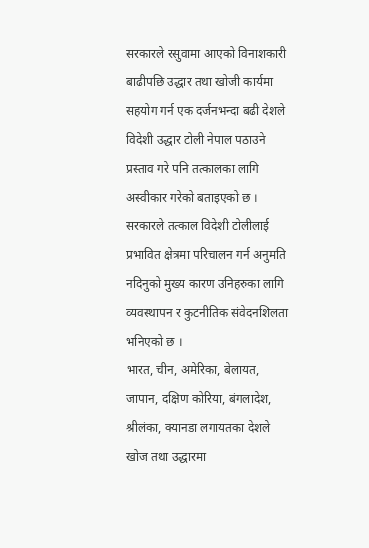सरकारले रसुवामा आएको विनाशकारी बाढीपछि उद्धार तथा खोजी कार्यमा सहयोग गर्न एक दर्जनभन्दा बढी देशले विदेशी उद्धार टोली नेपाल पठाउने प्रस्ताव गरे पनि तत्कालका लागि अस्वीकार गरेको बताइएको छ । सरकारले तत्काल विदेशी टोलीलाई प्रभावित क्षेत्रमा परिचालन गर्न अनुमति नदिनुको मुख्य कारण उनिहरुका लागि व्यवस्थापन र कुटनीतिक संवेदनशिलता भनिएको छ ।
भारत, चीन, अमेरिका, बेलायत, जापान, दक्षिण कोरिया, बंगलादेश, श्रीलंका, क्यानडा लगायतका देशले खोज तथा उद्धारमा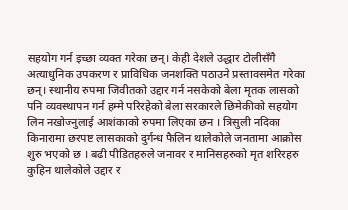सहयोग गर्न इच्छा व्यक्त गरेका छन्। केही देशले उद्धार टोलीसँगै अत्याधुनिक उपकरण र प्राविधिक जनशक्ति पठाउने प्रस्तावसमेत गरेका छन्। स्थानीय रुपमा जिवीतको उद्दार गर्न नसकेको बेला मृतक लासको पनि व्यवस्थापन गर्न हम्मे परिरहेको बेला सरकारले छिमेकीको सहयोग लिन नखोज्नुलाई आशंकाको रुपमा लिएका छन । त्रिसुली नदिका किनारामा छरपष्ट लासकाको दुर्गन्ध फैलिन थालेकोले जनतामा आक्रोस शुरु भएको छ । बढी पीडितहरुले जनावर र मानिसहरुको मृत शरिरहरु कुहिन थालेकोले उद्दार र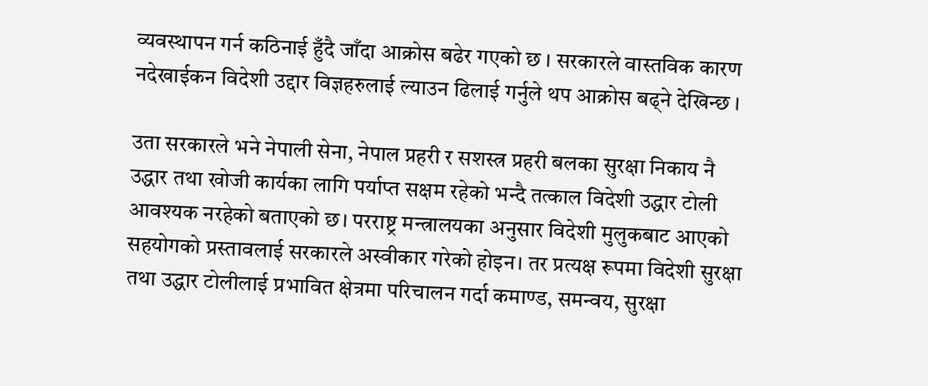व्यवस्थापन गर्न कठिनाई हुँदै जाँदा आक्रोस बढेर गएको छ । सरकारले वास्तविक कारण नदेखाईकन विदेशी उद्दार विज्ञहरुलाई ल्याउन ढिलाई गर्नुले थप आक्रोस बढ्ने देखिन्छ ।

उता सरकारले भने नेपाली सेना, नेपाल प्रहरी र सशस्त्र प्रहरी बलका सुरक्षा निकाय नै उद्धार तथा खोजी कार्यका लागि पर्याप्त सक्षम रहेको भन्दै तत्काल विदेशी उद्धार टोली आवश्यक नरहेको बताएको छ। परराष्ट्र मन्त्रालयका अनुसार विदेशी मुलुकबाट आएको सहयोगको प्रस्तावलाई सरकारले अस्वीकार गरेको होइन। तर प्रत्यक्ष रूपमा विदेशी सुरक्षा तथा उद्धार टोलीलाई प्रभावित क्षेत्रमा परिचालन गर्दा कमाण्ड, समन्वय, सुरक्षा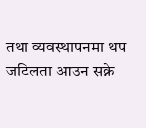तथा व्यवस्थापनमा थप जटिलता आउन सक्ने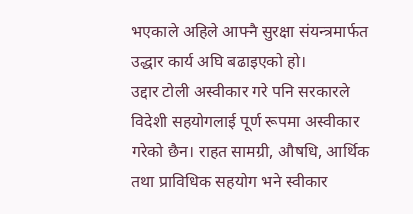भएकाले अहिले आफ्नै सुरक्षा संयन्त्रमार्फत उद्धार कार्य अघि बढाइएको हो।
उद्दार टोली अस्वीकार गरे पनि सरकारले विदेशी सहयोगलाई पूर्ण रूपमा अस्वीकार गरेको छैन। राहत सामग्री, औषधि, आर्थिक तथा प्राविधिक सहयोग भने स्वीकार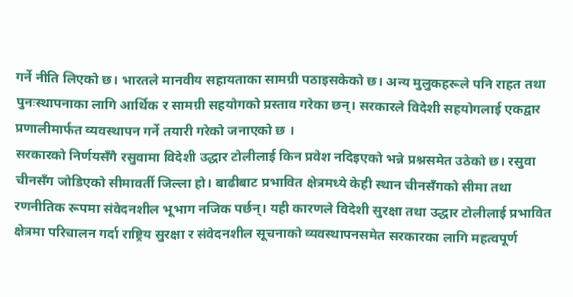गर्ने नीति लिएको छ। भारतले मानवीय सहायताका सामग्री पठाइसकेको छ। अन्य मुलुकहरूले पनि राहत तथा पुनःस्थापनाका लागि आर्थिक र सामग्री सहयोगको प्रस्ताव गरेका छन्। सरकारले विदेशी सहयोगलाई एकद्वार प्रणालीमार्फत व्यवस्थापन गर्ने तयारी गरेको जनाएको छ ।
सरकारको निर्णयसँगै रसुवामा विदेशी उद्धार टोलीलाई किन प्रवेश नदिइएको भन्ने प्रश्नसमेत उठेको छ। रसुवा चीनसँग जोडिएको सीमावर्ती जिल्ला हो। बाढीबाट प्रभावित क्षेत्रमध्ये केही स्थान चीनसँगको सीमा तथा रणनीतिक रूपमा संवेदनशील भूभाग नजिक पर्छन्। यही कारणले विदेशी सुरक्षा तथा उद्धार टोलीलाई प्रभावित क्षेत्रमा परिचालन गर्दा राष्ट्रिय सुरक्षा र संवेदनशील सूचनाको व्यवस्थापनसमेत सरकारका लागि महत्वपूर्ण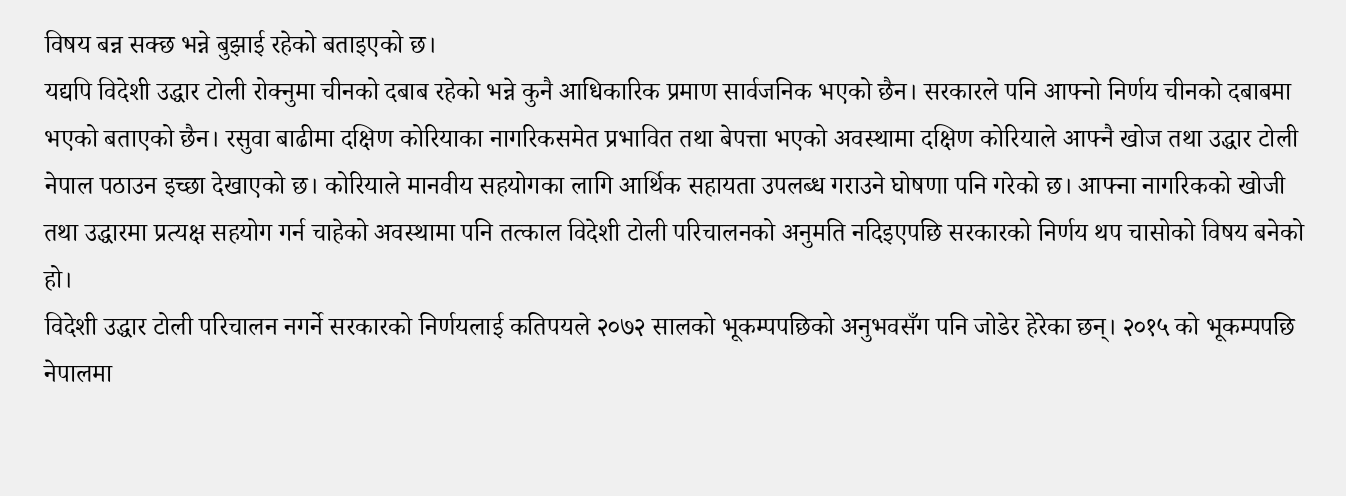विषय बन्न सक्छ भन्ने बुझाई रहेको बताइएको छ।
यद्यपि विदेशी उद्धार टोली रोक्नुमा चीनको दबाब रहेको भन्ने कुनै आधिकारिक प्रमाण सार्वजनिक भएको छैन। सरकारले पनि आफ्नो निर्णय चीनको दबाबमा भएको बताएको छैन। रसुवा बाढीमा दक्षिण कोरियाका नागरिकसमेत प्रभावित तथा बेपत्ता भएको अवस्थामा दक्षिण कोरियाले आफ्नै खोज तथा उद्धार टोली नेपाल पठाउन इच्छा देखाएको छ। कोरियाले मानवीय सहयोगका लागि आर्थिक सहायता उपलब्ध गराउने घोषणा पनि गरेको छ। आफ्ना नागरिकको खोजी तथा उद्धारमा प्रत्यक्ष सहयोग गर्न चाहेको अवस्थामा पनि तत्काल विदेशी टोली परिचालनको अनुमति नदिइएपछि सरकारको निर्णय थप चासोको विषय बनेको हो।
विदेशी उद्धार टोली परिचालन नगर्ने सरकारको निर्णयलाई कतिपयले २०७२ सालको भूकम्पपछिको अनुभवसँग पनि जोडेर हेरेका छन्। २०१५ को भूकम्पपछि नेपालमा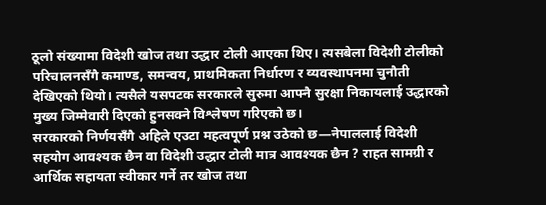ठूलो संख्यामा विदेशी खोज तथा उद्धार टोली आएका थिए। त्यसबेला विदेशी टोलीको परिचालनसँगै कमाण्ड, समन्वय, प्राथमिकता निर्धारण र व्यवस्थापनमा चुनौती देखिएको थियो। त्यसैले यसपटक सरकारले सुरुमा आफ्नै सुरक्षा निकायलाई उद्धारको मुख्य जिम्मेवारी दिएको हुनसक्ने विश्लेषण गरिएको छ।
सरकारको निर्णयसँगै अहिले एउटा महत्वपूर्ण प्रश्न उठेको छ—नेपाललाई विदेशी सहयोग आवश्यक छैन वा विदेशी उद्धार टोली मात्र आवश्यक छैन ? राहत सामग्री र आर्थिक सहायता स्वीकार गर्ने तर खोज तथा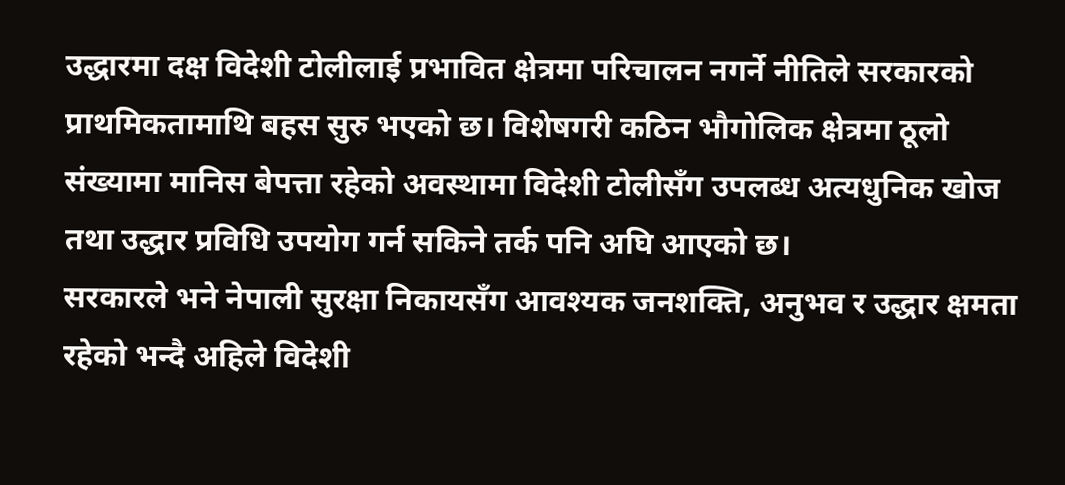उद्धारमा दक्ष विदेशी टोलीलाई प्रभावित क्षेत्रमा परिचालन नगर्ने नीतिले सरकारको प्राथमिकतामाथि बहस सुरु भएको छ। विशेषगरी कठिन भौगोलिक क्षेत्रमा ठूलो संख्यामा मानिस बेपत्ता रहेको अवस्थामा विदेशी टोलीसँग उपलब्ध अत्यधुनिक खोज तथा उद्धार प्रविधि उपयोग गर्न सकिने तर्क पनि अघि आएको छ।
सरकारले भने नेपाली सुरक्षा निकायसँग आवश्यक जनशक्ति, अनुभव र उद्धार क्षमता रहेको भन्दै अहिले विदेशी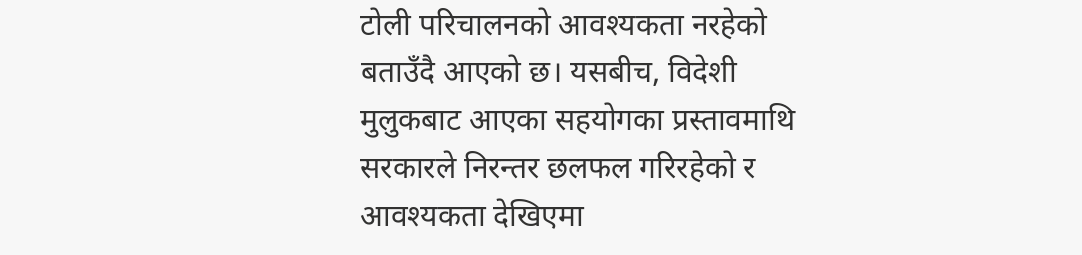टोली परिचालनको आवश्यकता नरहेको बताउँदै आएको छ। यसबीच, विदेशी मुलुकबाट आएका सहयोगका प्रस्तावमाथि सरकारले निरन्तर छलफल गरिरहेको र आवश्यकता देखिएमा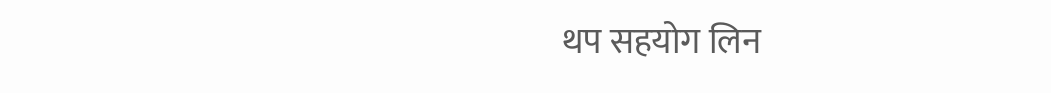थप सहयोग लिन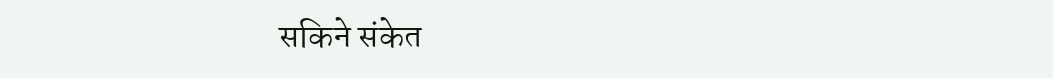सकिने संकेत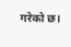गरेको छ।